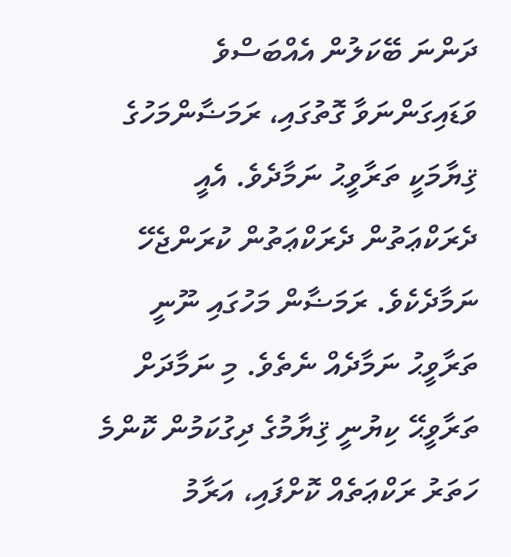ދަންނަ ބޭކަލުން އެއްބަސްވެ ވަޑައިގަންނަވާ ގޮތުގައި، ރަމަޟާންމަހުގެ ޤިޔާމަކީ ތަރާވީޙު ނަމާދެވެ. އެއީ ދެރަކްޢަތުން ދެރަކްޢަތުން ކުރަންޖެހޭ ނަމާދެކެވެ. ރަމަޟާން މަހުގައި ނޫނީ ތަރާވީޙު ނަމާދެއް ނެތެވެ. މި ނަމާދަށް ތަރާވީޙޭ ކިޔުނީ ޤިޔާމުގެ ދިގުކަމުން ކޮންމެ ހަތަރު ރަކްޢަތެއް ކޮށްފައި، އަރާމު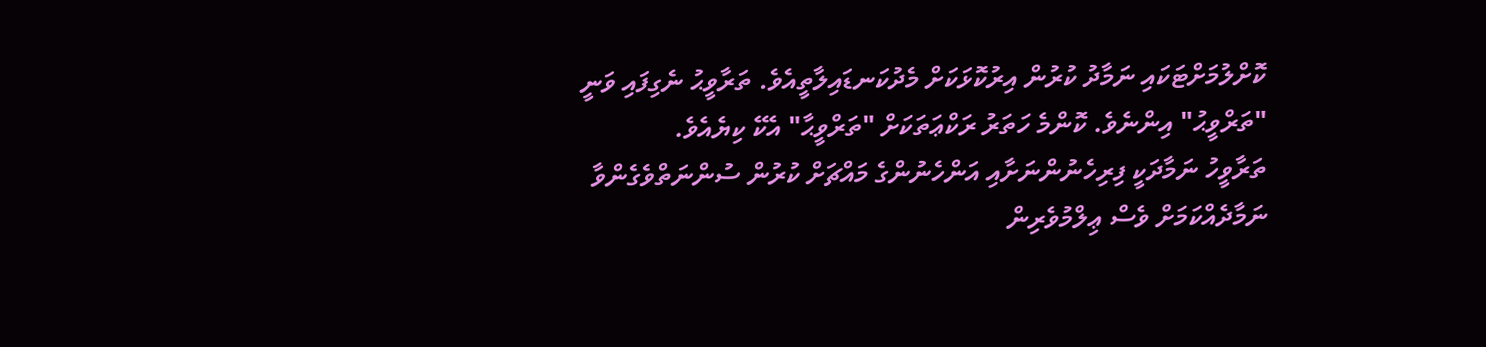ކޮށްލުމަށްޓަކައި ނަމާދު ކުރުން އިރުކޮޅަކަށް މެދުކަނޑައިލާތީއެވެ. ތަރާވީޙު ނެގިފައި ވަނީ "ތަރްވީޙު" އިންނެވެ. ކޮންމެ ހަތަރު ރަކްޢަތަކަށް "ތަރްވީޙާ" އެކޭ ކިޔެއެވެ.
ތަރާވީހު ނަމާދަކީ ފިރިހެނުންނަށާއި އަންހެނުންގެ މައްޗަށް ކުރުން ސުންނަތްވެގެންވާ ނަމާދެއްކަމަށް ވެސް ޢިލްމުވެރިން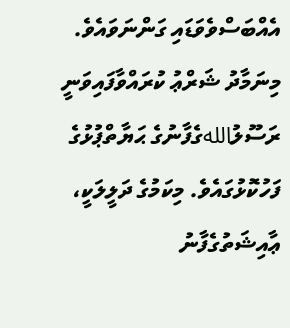އެއްބަސްވެވަޑައި ގަންނަވައެވެ. މިނަމާދު ޝަރްޢު ކުރައްވާފައިވަނީ ރަސޫލުاللهގެފާނުގެ ޙަޔާތްޕުޅުގެ ފަހުކޮޅުގައެވެ. މިކަމުގެ ދަލީލަކީ، ޢާއިޝަތުގެފާނު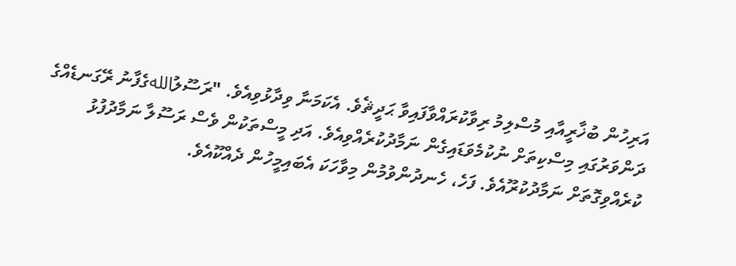އަރިހުން ބުޚާރީއާއި މުސްލިމު ރިވާކުރައްވާފައިވާ ޙަދީޘެވެ. އެކަމަނާ ވިދާޅުވިއެވެ. "ރަސޫލުاللهގެފާނު ރޭގަނޑެއްގެ ދަންވަރުގައި މިސްކިތަށް ނުކުމެވަޑައިގެން ނަމާދުކުރެއްވިއެވެ. އަދި މީސްތަކުން ވެސް ރަސޫލާ ނަމާދުފުޅު ކުރެއްވިގޮތަށް ނަމާދުކުރޫއެވެ. ފަހެ، ހެނދުންވުމުން މިވާހަކަ އެބައިމީހުން ދެއްކޫއެވެ.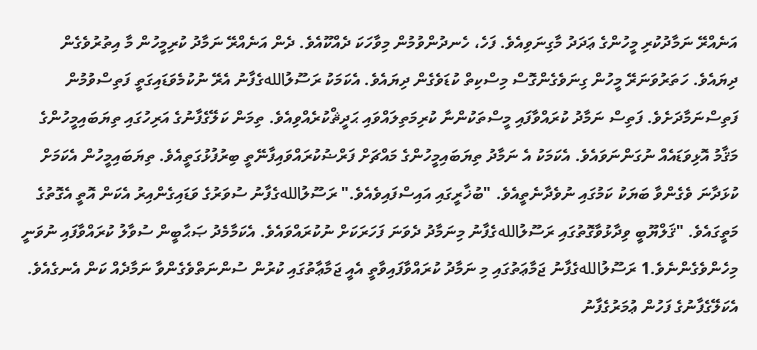އަނެއްރޭ ނަމާދުކުރި މީހުންގެ ޢަދަދު މާގިނަވިއެވެ. ފަހެ، ހެނދުންވުމުން މިވާހަކަ ދެއްކޫއެވެ. ދެން އަނެއްރޭ ނަމާދު ކުރިމީހުން މާ އިތުރުވެގެން ދިޔައެވެ. ހަތަރުވަނަރޭ މީހުން ގިނަވެގެންގޮސް މިސްކިތް ކުޑަވެގެން ދިޔައެވެ. އެކަމަކު ރަސޫލުاللهގެފާނު އެރޭ ނުކުމެވަޑައިގަތީ ފަތިސްވުމުން ފަތިސްނަމާދަށެވެ. ފަތިސް ނަމާދު ކުރައްވާފައި މީސްތަކުންނާ ކުރިމަތިލައްވައި ޙަދީޘްކުރެއްވިއެވެ. ތިމަން ކަލޭގެފާނުގެ އަރިހުގައި ތިޔަބައިމީހުންގެ މަޤާމު އޮޅިވަޑައެއް ނުގަންނަވައެވެ. އެކަމަކު އެ ނަމާދު ތިޔަބައިމީހުންގެ މައްޗަށް ފަރްޟުކުރައްވައިފާނޭތީ ބިރުފުޅުގަތީއެވެ. ތިޔަބައިމީހުން އެކަމަށް ކުޅަދާނަ ވެގެންވާ ބަޔަކު ކަމުގައި ނުވެދާނެތީއެވެ. "ބުޚާރީގައި އައިސްފައިވެއެވެ." ރަސޫލުاللهގެފާނު ސުވަރުގެ ވަޑައިގެންއިރު އެކަން އޮތީ އެގޮތުގެ މަތީގައެވެ. "ޤަލްޔޫބީ ވިދާޅުވާގޮތުގައި ރަސޫލުاللهގެފާނު މިނަމާދު ދެވަނަ ފަހަރަކަށް ނުކުރައްވައެވެ. އެކަމާމެދު ޞަޙާބީން ސުވާލު ކުރައްވާފައި ނުވަނީ މިހެންވެގެންނެވެ.1 ރަސޫލުاللهގެފާނު ޖަމާޢަތުގައި މި ނަމާދު ކުރައްވާފައިވާތީ އެއީ ޖަމާޢާތުގައި ކުރުން ސުންނަތްވެގެންވާ ނަމާދެއް ކަން އެނގެއެވެ. އެކަލޭގެފާނުގެ ފަހުން ޢުމަރުގެފާނު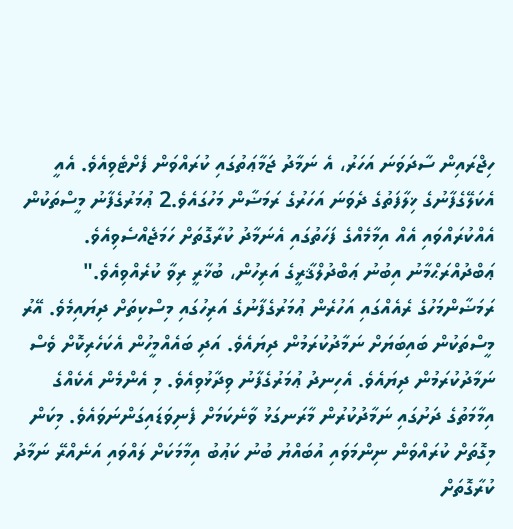ހިޖްރައިން ސާދަވަނަ އަހަރު، އެ ނަމާދު ޖަމާޢަތުގައި ކުރައްވަން ފެށްޓެވިއެވެ. އެއީ އެކަލޭގެފާނުގެ ޚިލާފަތުގެ ދެވަނަ އަހަރުގެ ރަމަޟާން މަހުގައެވެ.2 ޢުމަރުގެފާނު މީސްތަކުން އެއްކުރައްވައި އެއް އިމާމެއްގެ ފަހަތުގައި އެނަމާދު ކުރާގޮތަށް ހަމަޖެއްސެވިއެވެ. ޢަބްދުއްރަޙްމާނު އިބުނު ޢަބްދުލްޤާރީގެ އަރިހުން، ބުޚާރީ ރިވާ ކުރެއްވިއެވެ." ރަމަޟާންމަހުގެ ރެއެއްގައި އަހުރެން ޢުމަރުގެފާނުގެ އަރިހުގައި މިސްކިތަށް ދިޔައިމެވެ. އޭރު މީސްތަކުން ބައިބަޔަށް ނަމާދުކުރަމުން ދިޔައެވެ. އަދި ބައެއްމީހުން އެކަހެރިކޮށް ވެސް ނަމާދުކުރަމުން ދިޔައެވެ. އެހިނދު ޢުމަރުގެފާނު ވިދާޅުވިއެވެ. މި އެންމެން އެކެއްގެ އިމާމަތުގެ ދަށުގައި ނަމާދުކުރުން މާރަނގަޅު ވާނެކަމަށް ފެނިވަޑައިގަންނަވައެވެ. މިކަން މިގޮތަށް ކުރައްވަން ނިންމަވައި އުބައްޔު ބުނު ކަޢުބު އިމާމަކަށް ލައްވައި އަނެއްރޭ ނަމާދު ކުރާގޮތަށް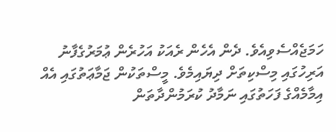ހަމަޖެއްސެވިއެވެ. ދެން އެހެން ރެއަކު އަހުރެން ޢުމަރުގެފާނު އަރިހުގައި މިސްކިތަށް ދިޔައިމެވެ. މީސްތަކުން ޖަމާޢަތުގައި އެއް އިމާމެއްގެ ފަހަތުގައި ނަމާދު ކުރަމުންދާތަން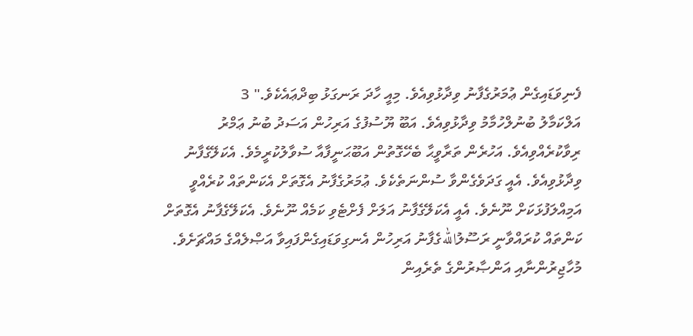ފެނިވަޑައިގެން ޢުމަރުގެފާނު ވިދާޅުވިއެވެ. މިއީ ހާދަ ރަނގަޅު ބިދްޢައެކެވެ." 3
އަލްކަމާލު ބުނުލްހުމާމު ވިދާޅުވިއެވެ. އަބޫ ޔޫސުފުގެ އަރިހުން އަސަދު ބުނު ޢަމްރު ރިވާކުރެއްވިއެވެ. އަހުރެން ތަރާވީޙާ ބެހޭގޮތުން އަބޫޙަނީފާއާ ސުވާލުކުރީމެވެ. އެކަލޭގެފާނު ވިދާޅުވިއެވެ. އެއީ ގަދަވެގެންވާ ސުންނަތެކެވެ. ޢުމަރުގެފާނު އެގޮތަށް އެކަންތައް ކުރެއްވީ އަމިއްލަފުޅަކަށް ނޫނެވެ. އެއީ އެކަލޭގެފާނު އަލަށް ފެށްޓެވި ކަމެއް ނޫނެވެ. އެކަލޭގެފާނު އެގޮތަށް ކަންތައް ކުރައްވާނީ ރަސޫލުاللهގެފާނު އަރިހުން އެނގިވަޑައިގެންފައިވާ އަޞްލެއްގެ މައްޗަށެވެ. މުހާޖިރުންނާއި އަންޞާރުންގެ ތެރެއިން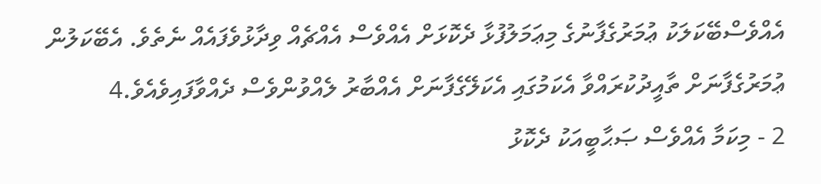އެއްވެސްބޭކަލަކު ޢުމަރުގެފާނުގެ މިޢަމަލުފުޅާ ދެކޮޅަށް އެއްވެސް އެއްޗެއް ވިދާޅުވެފައެއް ނެތެވެ. އެބޭކަލުން ޢުމަރުގެފާނަށް ތާއީދުކުރައްވާ އެކަމުގައި އެކަލޭގެފާނަށް އެއްބާރު ލެއްވުންވެސް ދެއްވާފައިވެއެވެ.4
2 - މިކަމާ އެއްވެސް ޞަޙާބީއަކު ދެކޮޅު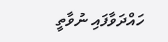ހައްދަވާފައި ނުވާތީ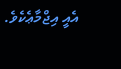އެއީ އިޖްމާޢެކެވެ.